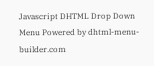Javascript DHTML Drop Down Menu Powered by dhtml-menu-builder.com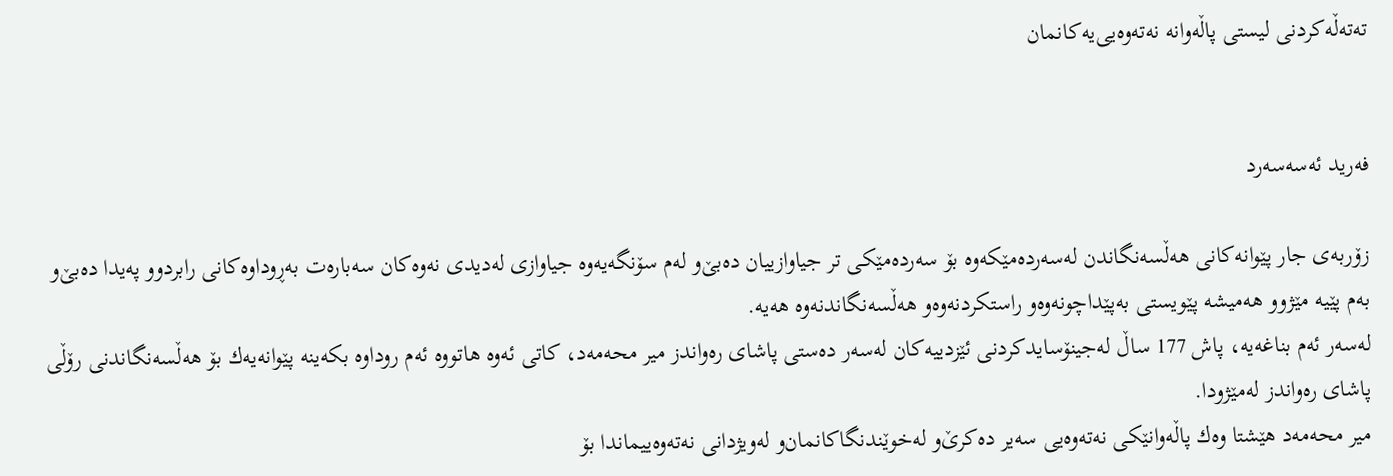ته‌ته‌ڵه‌كردنی‌ لیستی‌ پاڵه‌وانه‌ نه‌ته‌وه‌یی‌یه‌كانمان


فه‌رید ئه‌سه‌سه‌رد

زۆربه‌ی‌ جار پێوانه‌كانی‌ هه‌ڵسه‌نگاندن له‌سه‌رده‌مێكه‌وه‌ بۆ سه‌رده‌مێكی‌ تر جیاوازییان ده‌بێ‌‌و له‌م سۆنگه‌یه‌وه‌ جیاوازی‌ له‌دیدی‌ نه‌وه‌كان سه‌باره‌ت به‌ڕوداوه‌كانی‌ رابردوو په‌یدا ده‌بێ‌‌و به‌م پێیه‌ مێژوو هه‌میشه‌ پێویستی‌ به‌پێداچونه‌وه‌و راستكردنه‌وه‌و هه‌ڵسه‌نگاندنه‌وه‌ هه‌یه‌.
له‌سه‌ر ئه‌م بناغه‌یه‌، پاش 177 ساڵ‌ له‌جینۆسایدكردنی‌ ئێزدییه‌كان له‌سه‌ر ده‌ستی‌ پاشای‌ ره‌واندز میر محه‌مه‌د، كاتی‌ ئه‌وه‌ هاتووه‌ ئه‌م روداوه‌ بكه‌ینه‌ پێوانه‌یه‌ك بۆ هه‌ڵسه‌نگاندنی‌ رۆڵی‌ پاشای‌ ره‌واندز له‌مێژودا.
میر محه‌مه‌د هێشتا وه‌ك پاڵه‌وانێكی‌ نه‌ته‌وه‌یی‌ سه‌یر ده‌كرێ‌‌و له‌خوێندنگاكانمان‌و له‌ویژدانی‌ نه‌ته‌وه‌ییماندا بۆ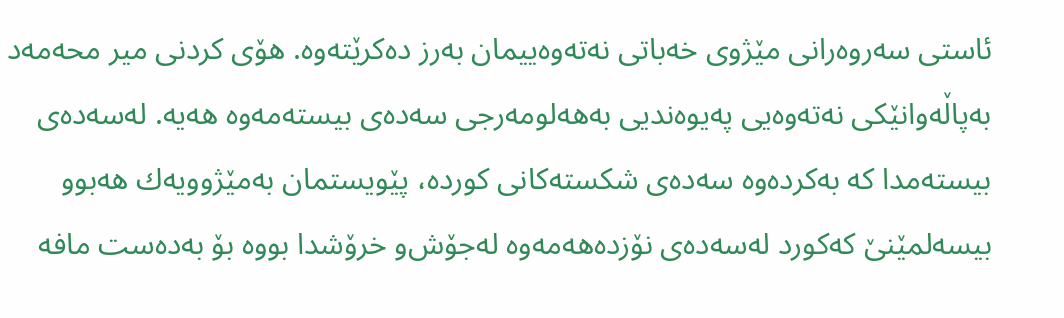ئاستی‌ سه‌روه‌رانی‌ مێژوی‌ خه‌باتی‌ نه‌ته‌وه‌ییمان به‌رز ده‌كرێته‌وه‌. هۆی‌ كردنی‌ میر محه‌مه‌د به‌پاڵه‌وانێكی‌ نه‌ته‌وه‌یی‌ په‌یوه‌ندیی‌ به‌هه‌لومه‌رجی‌ سه‌ده‌ی‌ بیسته‌مه‌وه‌ هه‌یه‌. له‌سه‌ده‌ی‌ بیسته‌مدا كه‌ به‌كرده‌وه‌ سه‌ده‌ی‌ شكسته‌كانی‌ كورده‌، پێویستمان به‌مێژوویه‌ك هه‌بوو بیسه‌لمێنێ‌ كه‌كورد له‌سه‌ده‌ی‌ نۆزده‌هه‌مه‌وه‌ له‌جۆش‌و خرۆشدا بووه‌ بۆ به‌ده‌ست مافه‌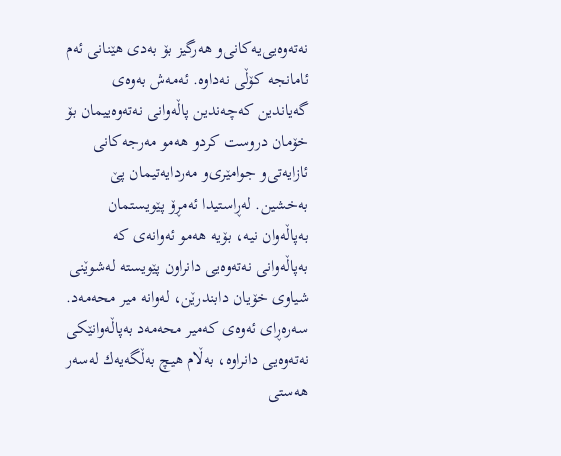نه‌ته‌وه‌یی‌یه‌كانی‌‌و هه‌رگیز بۆ به‌دی‌ هێنانی‌ ئه‌م ئامانجه‌ كۆڵی‌ نه‌داوه‌. ئه‌مه‌ش به‌وه‌ی‌ گه‌یاندین كه‌چه‌ندین پاڵه‌وانی‌ نه‌ته‌وه‌ییمان بۆ خۆمان دروست كردو هه‌مو مه‌رجه‌كانی‌ ئازایه‌تی‌‌و جوامێری‌‌و مه‌ردایه‌تیمان پێ‌ به‌خشین. له‌ڕاستیدا ئه‌مڕۆ پێویستمان به‌پاڵه‌وان نیه‌، بۆیه‌ هه‌مو ئه‌وانه‌ی‌ كه‌ به‌پاڵه‌وانی‌ نه‌ته‌وه‌یی‌ دانراون پێویسته‌ له‌شوێنی‌ شیاوی‌ خۆیان دابندرێن، له‌وانه‌ میر محه‌مه‌د.
سه‌ره‌ڕای‌ ئه‌وه‌ی‌ كه‌میر محه‌مه‌د به‌پاڵه‌وانێكی‌ نه‌ته‌وه‌یی‌ دانراوه‌، به‌ڵام هیچ به‌ڵگه‌یه‌ك له‌سه‌ر هه‌ستی‌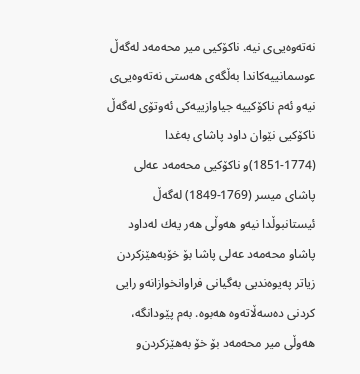نه‌ته‌وه‌یی‌ی‌ نیه‌. ناكۆكیی‌ میر محه‌مه‌د له‌گه‌ڵ‌ عوسمانییه‌كاندا به‌ڵگه‌ی‌ هه‌ستی‌ نه‌ته‌وه‌یی‌ی‌ نیه‌و ئه‌م ناكۆكییه‌ جیاوازییه‌كی‌ ئه‌وتۆی‌ له‌گه‌ڵ‌ ناكۆكیی‌ نێوان داود پاشای‌ به‌غدا (1774-1851)و ناكۆكیی‌ محه‌مه‌د عه‌لی‌ پاشای‌ میسر (1769-1849) له‌گه‌ڵ‌ ئیستانبوڵدا نیه‌و هه‌وڵی‌ هه‌ر یه‌ك له‌داود پاشاو محه‌مه‌د عه‌لی‌ پاشا بۆ خۆبه‌هێزكردن زیاتر په‌یوه‌ندیی‌ به‌گیانی‌ فراوانخوازانه‌و رایی‌ كردنی‌ ده‌سه‌ڵاته‌وه‌ هه‌بوه‌. به‌م پێودانگه‌، هه‌وڵی‌ میر محه‌مه‌د بۆ خۆ به‌هێزكردن‌و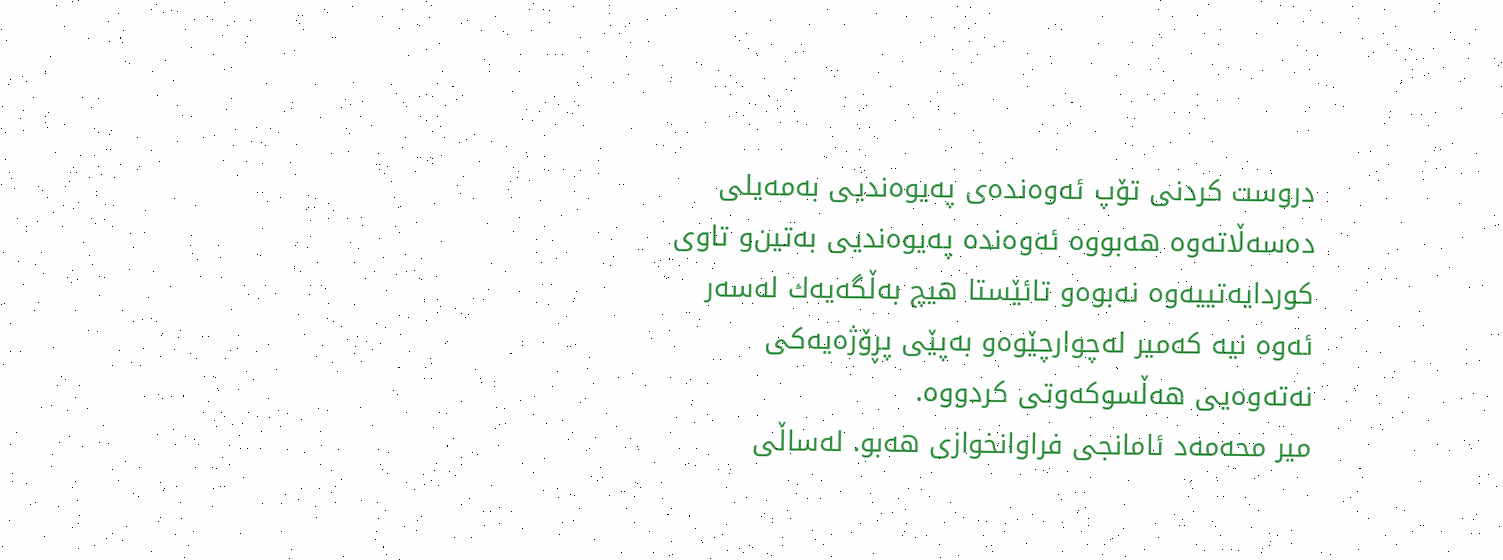دروست كردنی‌ تۆپ ئه‌وه‌نده‌ی‌ په‌یوه‌ندیی‌ به‌مه‌یلی‌ ده‌سه‌ڵاته‌وه‌ هه‌بووه‌ ئه‌وه‌نده‌ په‌یوه‌ندیی‌ به‌تین‌و تاوی‌ كوردایه‌تییه‌وه‌ نه‌بوه‌و تائێستا هیچ به‌ڵگه‌یه‌ك له‌سه‌ر ئه‌وه‌ نیه‌ كه‌میر له‌چوارچێوه‌و به‌پێی‌ پڕۆژه‌یه‌كی‌ نه‌ته‌وه‌یی‌ هه‌ڵسوكه‌وتی‌ كردووه‌.
میر محه‌مه‌د ئامانجی‌ فراوانخوازی‌ هه‌بو. له‌ساڵی‌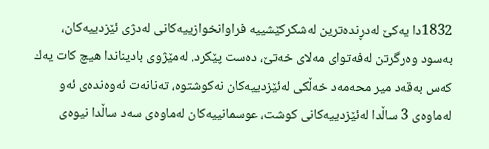1832دا یه‌كێ‌ له‌دڕنده‌ترین له‌شكركێشییه‌ فراوانخوازییه‌كانی‌ له‌دژی‌ ئێزدییه‌كان، به‌سود وه‌رگرتن له‌فه‌توای‌ مه‌لای‌ خه‌تێ‌، ده‌ست پێكرد. له‌مێژوی‌ بادیناندا هیچ كات یه‌ك كه‌س به‌قه‌د میر محه‌مه‌د خه‌ڵكی‌ له‌ئێزدییه‌كان نه‌كوشتوه‌، ته‌نانه‌ت ئه‌وه‌نده‌ی‌ ئه‌و له‌ماوه‌ی‌ 3 ساڵدا له‌ئێزدییه‌كانی‌ كوشت، عوسمانییه‌كان له‌ماوه‌ی‌ سه‌د ساڵدا نیوه‌ی‌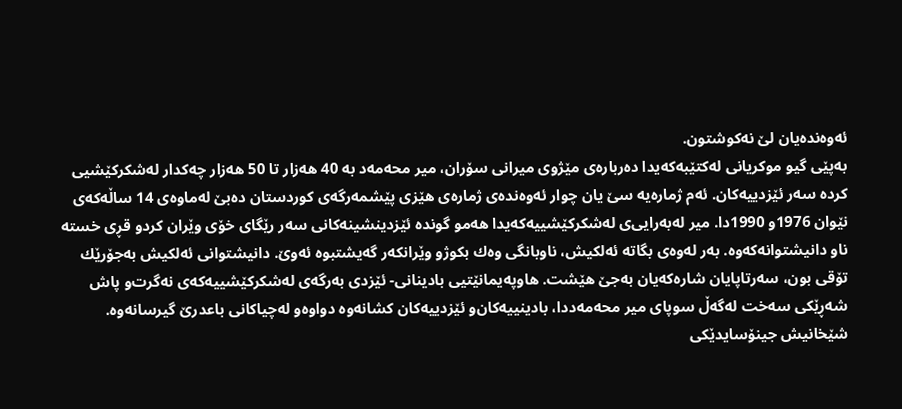ئه‌وه‌نده‌یان لێ‌ نه‌كوشتون.
به‌پێی‌ گیو موكریانی‌ له‌كتێبه‌كه‌یدا ده‌رباره‌ی‌ مێژوی‌ میرانی‌ سۆران، میر محه‌مه‌د به‌ 40 هه‌زار تا 50 هه‌زار چه‌كدار له‌شكركێشیی‌ كرده‌ سه‌ر ئێزدییه‌كان. ئه‌م ژماره‌یه‌ سێ‌ یان چوار ئه‌وه‌نده‌ی‌ ژماره‌ی‌ هێزی‌ پێشمه‌رگه‌ی‌ كوردستان ده‌بێ‌ له‌ماوه‌ی‌ 14 ساڵه‌كه‌ی‌ نێوان 1976و 1990دا. میر له‌به‌رایی‌ی‌ له‌شكركێشییه‌كه‌یدا هه‌مو گونده‌ ئێزدینشینه‌كانی‌ سه‌ر رێگای‌ خۆی‌ وێران كردو قڕی‌ خسته‌ ناو دانیشتوانه‌كه‌وه‌. به‌ر له‌وه‌ی‌ بگاته‌ ئه‌لكیش، ناوبانگی‌ وه‌ك بكوژو وێرانكه‌ر گه‌یشتبوه‌ ئه‌وێ‌. دانیشتوانی‌ ئه‌لكیش به‌جۆرێك تۆقی‌ بون، سه‌رتاپایان شاره‌كه‌یان به‌جێ‌ هێشت. هاوپه‌یمانێتیی‌ بادینانی‌- ئێزدی‌ به‌رگه‌ی‌ له‌شكركێشییه‌كه‌ی‌ نه‌گرت‌و پاش شه‌ڕێكی‌ سه‌خت له‌گه‌ڵ‌ سوپای‌ میر محه‌مه‌ددا، بادینییه‌كان‌و ئێزدییه‌كان كشانه‌وه‌ دواوه‌و له‌چیاكانی‌ باعدرێ‌ گیرسانه‌وه‌.
شێخانیش جینۆسایدێكی‌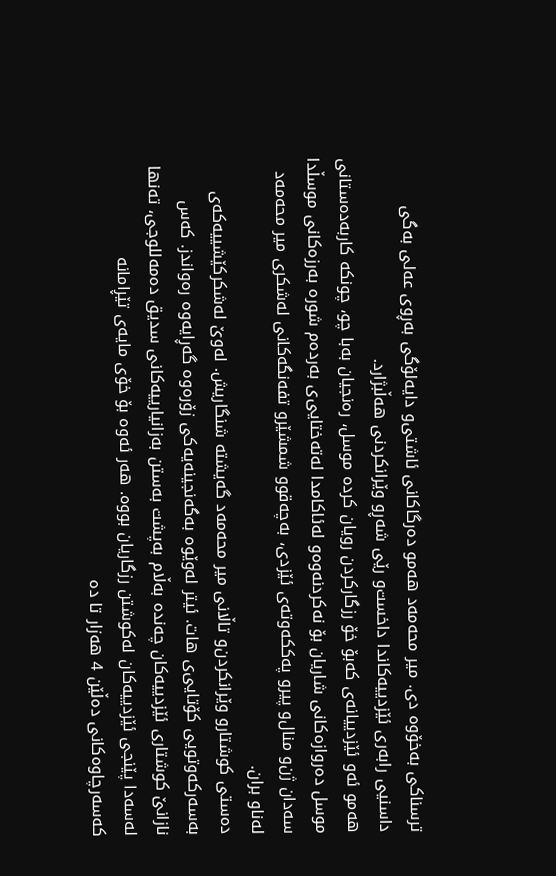ترسناكی‌ به‌خۆوه‌ دی‌. میر محه‌مه‌د هه‌مو ده‌رگاكانی‌ ئاشتی‌‌و دایه‌لۆگی‌ به‌ڕوی‌ عه‌لی‌ به‌گی‌ داسنیی‌ رابه‌ری‌ ئێزدییه‌كاندا داخست‌و رێی‌ شه‌ڕو وێرانكردنی‌ هه‌ڵبژارد.
هه‌مو ئه‌و ئێزدییانه‌ی‌ كه‌بۆ خۆ رزگاركردن رویان كرده‌ موسل، ره‌نجیان به‌با چو، چونكه‌ كاربه‌ده‌ستانی‌ موسل ده‌روازه‌كانی‌ شاریان بۆ نه‌كردنه‌وه‌و له‌ئاكامدا له‌ته‌ختایی‌ی‌ به‌رده‌م شوره‌ به‌رزه‌كانی‌ موسڵدا سه‌دان ژن‌و منال‌و پیرو په‌ككه‌وته‌ی‌ ئێزدی‌، به‌چه‌قوو شمشێرو تفه‌نگه‌كانی‌ له‌شكری‌ میر محه‌مه‌د له‌ناو بران.
ده‌ستی‌ كوشتارو وێرانكردن‌و تاڵانی‌ میر محه‌مه‌د گه‌یشته‌ شنگاریش. له‌وێ‌ له‌شكركێشییه‌كه‌ی‌ به‌سه‌ركه‌وتویی‌ كۆتایی‌ی‌ هات. ئیتر له‌وێوه‌ به‌گه‌نجینه‌یه‌كی‌ زۆره‌وه‌ گه‌ڕایه‌وه‌ ره‌واندز. كه‌س نازانێ‌ كوشتاری‌ ئێزدییه‌كان چه‌نده‌ به‌ڵام به‌پشت به‌ستن به‌زانیارییه‌كانی‌ سدیق ده‌مه‌للوجی‌، ته‌نها له‌سه‌دا پێنجی‌ ئێزدییه‌كان له‌كوشتن رزگاریان بووه‌. هه‌ر ئه‌وه‌ بۆ خۆی‌ مایه‌ی‌ تێڕامانه‌ كه‌سه‌رچاوه‌كانی‌ ده‌ڵێن 4 هه‌زار تا ده‌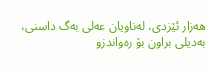هه‌زار ئێزدی‌، له‌ناویان عه‌لی‌ به‌گ داسنی‌، به‌دیلی‌ براون بۆ ره‌واندزو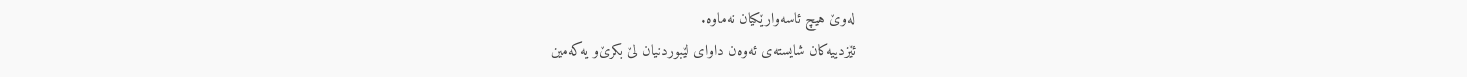له‌وێ‌ هیچ ئاسه‌وارێكیان نه‌ماوه‌.
ئێزدییه‌كان شایسته‌ی‌ ئه‌وه‌ن داوای‌ لێبوردنیان لێ‌ بكرێ‌‌و یه‌كه‌مین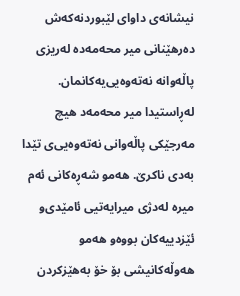نیشانه‌ی‌ داوای‌ لێبوردنه‌كه‌ش ده‌رهێنانی‌ میر محه‌مه‌ده‌ له‌ریزی‌ پاڵه‌وانه‌ نه‌ته‌وه‌یی‌یه‌كانمان.
له‌ڕاستیدا میر محه‌مه‌د هیچ مه‌رجێكی‌ پاڵه‌وانی‌ نه‌ته‌وه‌یی‌ی‌ تێدا به‌دی‌ ناكرێ‌. هه‌مو شه‌ڕه‌كانی‌ ئه‌م میره‌ له‌دژی‌ میرایه‌تیی ئامێدی‌‌و ئێزدییه‌كان بووه‌و هه‌مو هه‌وڵه‌كانیشی‌ بۆ خۆ به‌هێزكردن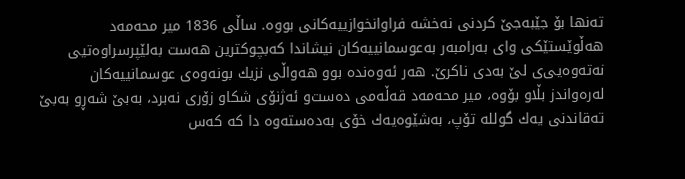ته‌نها بۆ جێبه‌جێ‌ كردنی‌ نه‌خشه‌ فراوانخوازییه‌كانی‌ بووه‌. ساڵی‌ 1836 میر محه‌مه‌د هه‌ڵوێستێكی‌ وای‌ به‌رامبه‌ر به‌عوسمانییه‌كان نیشاندا كه‌بچوكترین هه‌ست به‌لێپرسراوه‌تیی‌ نه‌ته‌وه‌یی‌ی‌ لێ‌ به‌دی‌ ناكرێ‌. هه‌ر ئه‌وه‌نده‌ بوو هه‌واڵی‌ نزیك بونه‌وه‌ی‌ عوسمانییه‌كان له‌ره‌واندز بڵاو بۆوه‌، میر محه‌مه‌د قه‌ڵه‌می‌ ده‌ست‌و ئه‌ژنۆی‌ شكاو زۆری‌ نه‌برد، به‌بێ‌ شه‌ڕو به‌بێ‌ ته‌قاندنی‌ یه‌ك گولله‌ تۆپ، به‌شێوه‌یه‌ك خۆی‌ به‌ده‌سته‌وه‌ دا كه‌ كه‌س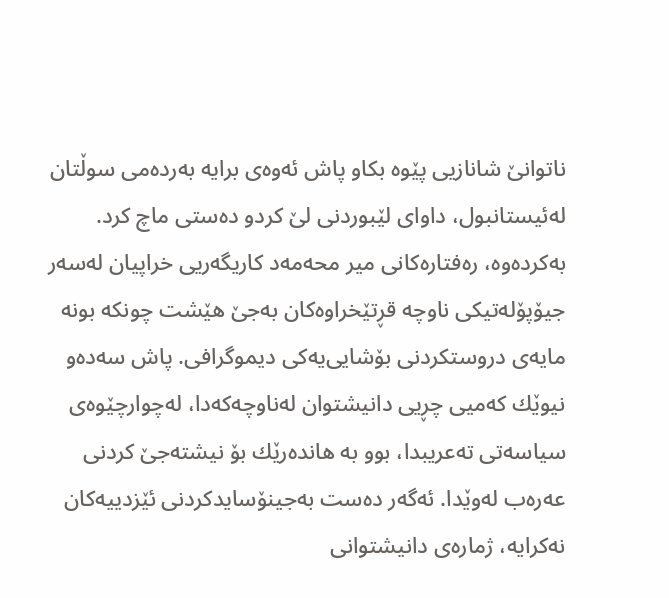ناتوانێ‌ شانازیی‌ پێوه‌ بكاو پاش ئه‌وه‌ی‌ برایه‌ به‌رده‌می‌ سوڵتان له‌ئیستانبول، داوای‌ لێبوردنی‌ لێ‌ كردو ده‌ستی‌ ماچ كرد.
به‌كرده‌وه‌، ره‌فتاره‌كانی‌ میر محه‌مه‌د كاریگه‌ریی‌ خراپیان له‌سه‌ر جیۆپۆله‌تیكی‌ ناوچه‌ قڕتێخراوه‌كان به‌جێ‌ هێشت چونكه‌ بونه‌ مایه‌ی‌ دروستكردنی‌ بۆشایی‌یه‌كی‌ دیموگرافی‌. پاش سه‌ده‌و نیوێك كه‌میی‌ چڕیی‌ دانیشتوان له‌ناوچه‌كه‌دا، له‌چوارچێوه‌ی‌ سیاسه‌تی‌ ته‌عریبدا، بوو به‌ هانده‌رێك بۆ نیشته‌جێ‌ كردنی‌ عه‌ره‌ب له‌وێدا. ئه‌گه‌ر ده‌ست به‌جینۆسایدكردنی‌ ئێزدییه‌كان نه‌كرایه‌، ژماره‌ی‌ دانیشتوانی‌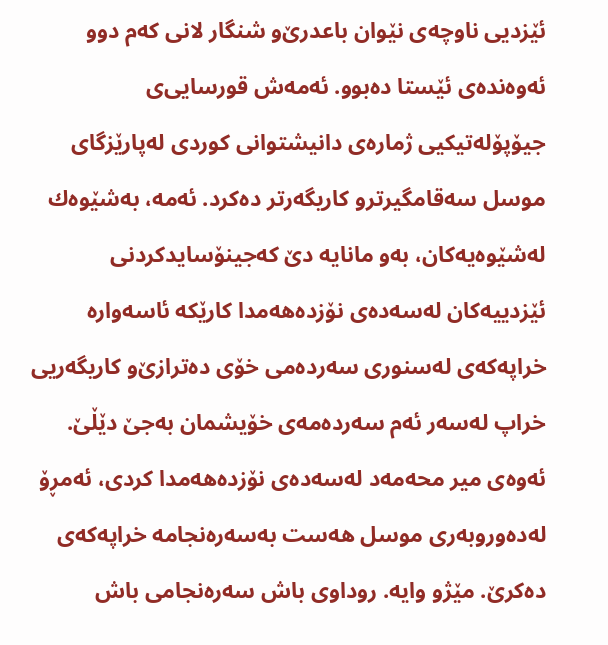ئێزدیی‌ ناوچه‌ی‌ نێوان باعدرێ‌‌و شنگار لانی‌ كه‌م دوو ئه‌وه‌نده‌ی‌ ئێستا ده‌بوو. ئه‌مه‌ش قورسایی‌ی‌ جیۆپۆله‌تیكیی‌ ژماره‌ی‌ دانیشتوانی‌ كوردی‌ له‌پارێزگای‌ موسل سه‌قامگیرترو كاریگه‌رتر ده‌كرد. ئه‌مه‌، به‌شێوه‌ك له‌شێوه‌یه‌كان، به‌و مانایه‌ دێ‌ كه‌جینۆسایدكردنی‌ ئێزدییه‌كان له‌سه‌ده‌ی‌ نۆزده‌هه‌مدا كارێكه‌ ئاسه‌واره‌ خراپه‌كه‌ی‌ له‌سنوری‌ سه‌رده‌می‌ خۆی‌ ده‌ترازێ‌‌و كاریگه‌ریی‌ خراپ له‌سه‌ر ئه‌م سه‌رده‌مه‌ی‌ خۆیشمان به‌جێ‌ دێڵێ‌.
ئه‌وه‌ی‌ میر محه‌مه‌د له‌سه‌ده‌ی‌ نۆزده‌هه‌مدا كردی‌، ئه‌مڕۆ له‌ده‌وروبه‌ری‌ موسل هه‌ست به‌سه‌ره‌نجامه‌ خراپه‌كه‌ی‌ ده‌كرێ‌. مێژو وایه‌. روداوی‌ باش سه‌ره‌نجامی‌ باش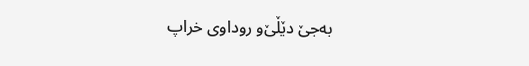به‌جێ‌ دێڵێ‌‌و روداوی‌ خراپ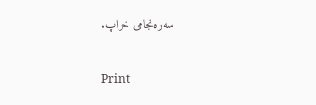سه‌ره‌نجامی‌ خراپ.

Print